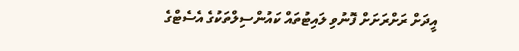އީދަށް ރަށްރަށަށް ފޮނުވި ލައިޓުތައް ކައުންސިލްތަކުގެ އެސެޓްގެ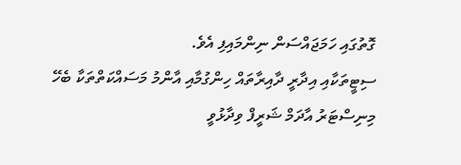ގޮތުގައި ހަމަޖައްސަން ނިންމައިފި އެވެ.
ސިޓީތަކާއި އިދާރީ ދާއިރާތައް ހިންގުމާއި އާންމު މަސައްކަތްތަކާ ބެހޭ މިނިސްޓަރު އާދަމް ޝަރީފް ވިދާޅުވީ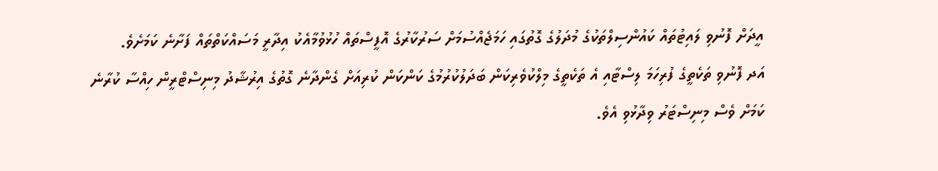އީދަށް ފޮނުވި ލައިޓުތައް ކައުންސިލްތަކުގެ މުދަލުގެ ގޮތުގައި ހަމަޖެއްސުމަށް ސަރުކާރުގެ އޮފީސްތައް ހުޅުވުމާއެކު އިދާރީ މަސައްކަތްތައް ފަށާނެ ކަމަށެވެ.
އަދ ފޮނުވި ތަކެތީގެ ފުރިހަމަ ލިސްޓާއި އެ ތަކެތީގެ މިލްކުވެރިކަން ބަދަލުކުރުމުގެ ކަންކަން ކުރިއަށް ގެންދާނެ ގޮތުގެ އިރުޝާދު މިނިސްޓްރީން ހިއްސާ ކުރާނެ ކަމަށް ވެސް މިނިސްޓަރު ވިދާޅުވި އެވެ.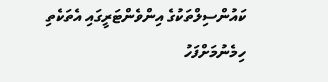ކައުންސިލްތަކުގެ އިންވެންޓަރީގައި އެތަކެތި ހިމެނުމަށްފަހު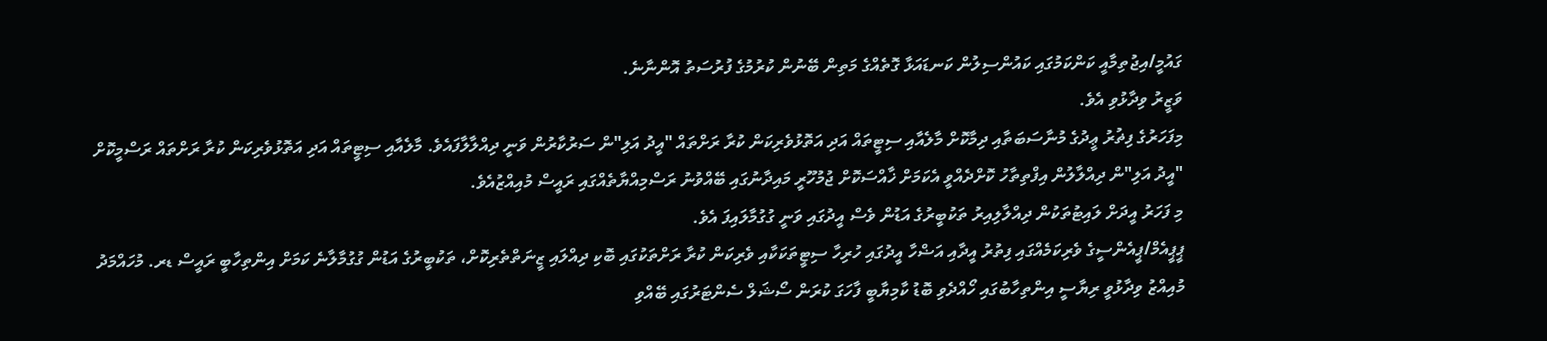ގައުމީ/އިޖުތިމާއީ ކަންކަމުގައި ކައުންސިލުން ކަނޑައަޅާ ގޮތެއްގެ މަތިން ބޭނުން ކުރުމުގެ ފުރުސަތު އޮންނާނެ.
ވަޒީރު ވިދާޅުވި އެވެ.
މިފަހަރުގެ ފިޡުރު ޢީދުގެ މުނާސަބަތާއި ދިމާކޮށް މާލެއާއި ސިޓީތައް އަދި އަތޮޅުވެރިކަން ކުރާ ރަށްތައް "އީދު އަލި"ން ސަރުކާރުން ވަނީ ދިއްލާލާފައެވެ. މާލެއާއި ސިޓީތައް އަދި އަތޮޅުވެރިކަން ކުރާ ރަށްތައް ރަސްމީކޮށް "އީދު އަލި"ން ދިއްލާލުން އިފްތިތާހު ކޮށްދެއްވީ އެކަމަށް ޚާއްސަކޮށް ޖުމުހޫރީ މައިދާނުގައި ބޭއްވުނު ރަސްމިއްޔާތެއްގައި ރައީސް މުއިއްޒުއެވެ.
މި ފަހަރު އީދަށް ލައިޓުތަކުން ދިއްލާލިއިރު ތަކުބީރުގެ އަޑުން ވެސް އީދުގައި ވަނީ ގުގުމާލައިފަ އެވެ.
ޕީޕީއެމް/ޕީއެންސީގެ ވެރިކަމެއްގައި ފިތުރު އީދާއި އަޟްހާ އީދުގައި ހުރިހާ ސިޓީތަކަކާއި ވެރިކަން ކުރާ ރަށްތަކުގައި ބޮކި ދިއްލައި ޒީނަތްތެރިކޮށް، ތަކުބީރުގެ އަޑުން ގުގުމާލާނެ ކަމަށް އިންތިހާބީ ރައީސް ޑރ. މުހައްމަދު މުއިއްޒު ވިދާޅުވީ ރިޔާސީ އިންތިހާބުގައި ހޯއްދެވި ބޮޑު ކާމިޔާބީ ފާހަގަ ކުރަން ސޯޝަލް ސެންޓަރުގައި ބޭއްވި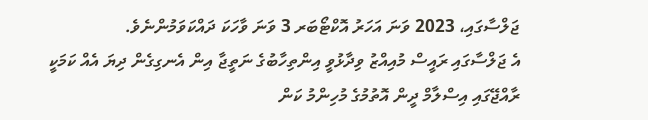ޖަލްސާގައި، 2023 ވަނަ އަހަރު އޮކްޓޯބަރ 3 ވަނަ ވާހަކަ ދައްކަވަމުންނެވެ.
އެ ޖަލްސާގައި ރައީސް މުއިއްޒު ވިދާޅުވީ އިންތިހާބުގެ ނަތީޖާ އިން އެނގިގެން ދިޔަ އެއް ކަމަކީ ރާއްޖޭގައި އިސްލާމް ދީން އޮތުމުގެ މުހިންމު ކަން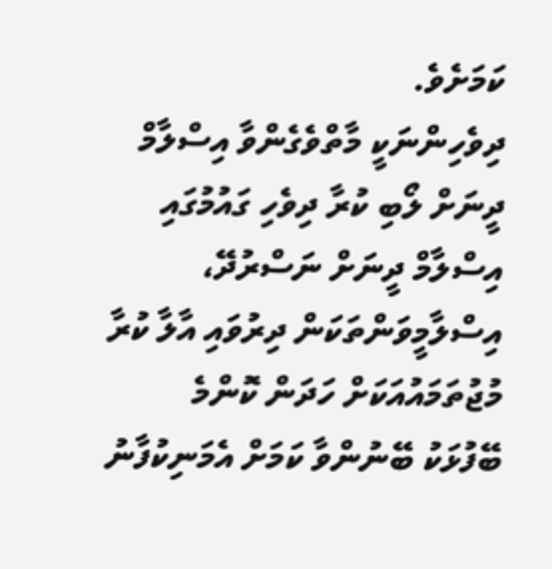ކަމަށެވެ.
ދިވެހިންނަކީ މާތްވެގެންވާ އިސްލާމް ދީނަށް ލޯބި ކުރާ ދިވެހި ގައުމުގައި އިސްލާމް ދީނަށް ނަސްރުދޭ، އިސްލާމީވަންތަކަން ދިރުވައި އާލާ ކުރާ މުޖުތަމައުއަކަށް ހަދަން ކޮންމެ ބޭފުޅަކު ބޭނުންވާ ކަމަށް އެމަނިކުފާނު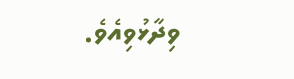ވިދާޅުވިއެވެ.